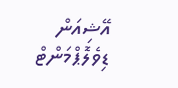އޭޝިއަން ޑިވެލޮޕްމަންޓް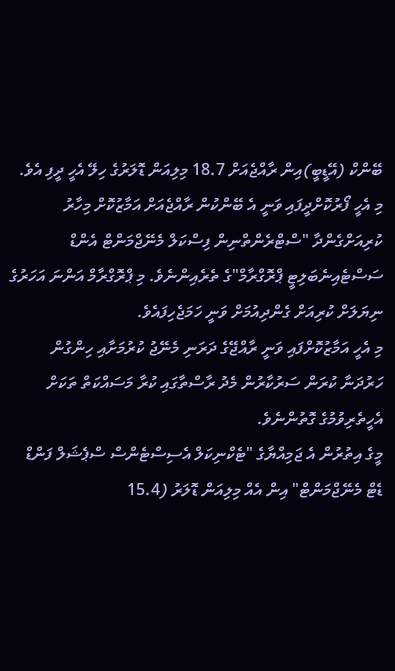ބޭންކް (އޭޑީބީ)އިން ރާއްޖެއަށް 18.7 މިލިއަން ޑޮލަރުގެ ހިލޭ އެހީ ދީފި އެވެ.
މި އެހީ ފޯރުކޮށްދީފައި ވަނީ އެ ބޭންކުން ރާއްޖެއަށް އަމާޒުކޮށް މިހާރު ކުރިއަށްގެންދާ "ސްޓްރެންތްނިން ފިސްކަލް މެނޭޖްމަންޓް އެންޑް ސަސްޓެއިނެބަލިޓީ ޕްރޮގްރާމް"ގެ ތެރެއިންނެވެ. މި ޕްރޮގްރާމް އަންނަ އަހަރުގެ ނިޔަލަށް ކުރިއަށް ގެންދިއުމަށް ވަނީ ހަމަޖެހިފައެވެ.
މި އެހީ އަމާޒުކޮށްފައި ވަނީ ރާއްޖޭގެ ދަރަނި މެނޭޖު ކުރުމަށާއި ހިންގުން ހަރުދަނާ ކުރަން ސަރުކާރުން މެދު ރާސްތާގައި ކުރާ މަސައްކަތް ތަކަށް އެހީތެރިވުމުގެ ގޮތުންނެވެ.
މީގެ އިތުރުން އެ ޖަމިއްޔާގެ "ޓެކްނިކަލް އެސިސްޓެންސް ސްޕެޝަލް ފަންޑް ޑެޓް މެނޭޖްމަންޓް" އިން އެއް މިލިއަން ޑޮލަރު (15.4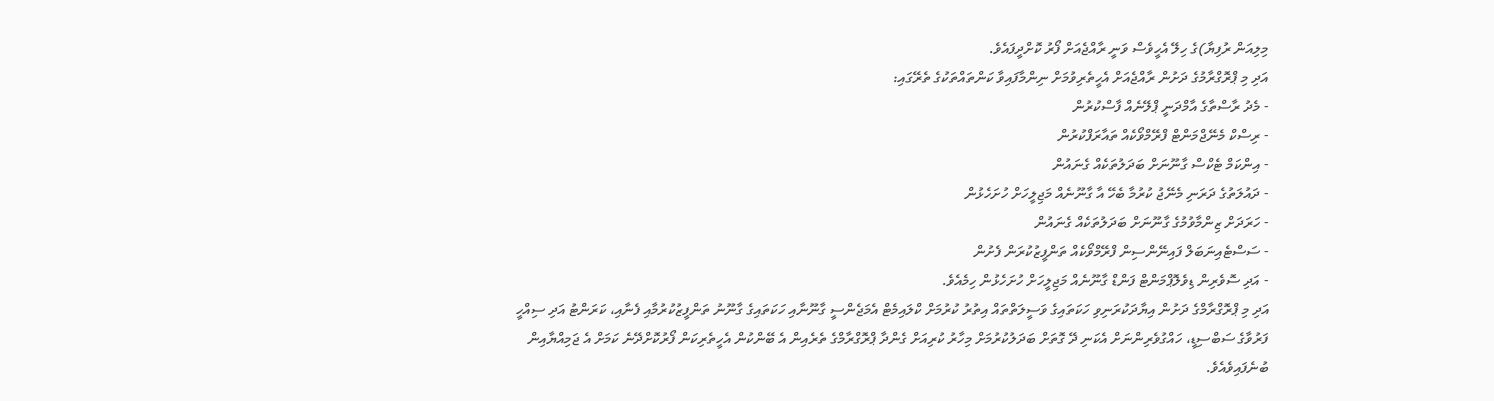މިލިއަން ރުފިޔާ)ގެ ހިލޭ އެހީވެސް ވަނީ ރާއްޖެއަށް ފޯރު ކޮށްދީފައެވެ.
އަދި މި ޕްރޮގްރާމުގެ ދަށުން ރާއްޖެއަށް އެހީތެރިވުމަށް ނިންމާފައިވާ ކަންތައްތަކުގެ ތެރޭގައި:
- މެދު ރާސްތާގެ އާމްދަނީ ޕްލޭނެއް ފާސްކުރުން
- ރިސްކް މެނޭޖްމަންޓް ފްރޭމްވޯކެއް ތައާރަފްކުރުން
- އިންކަމް ޓެކްސް ގާނޫނަށް ބަދަލުތަކެއް ގެނައުން
- ދައުލަތުގެ ދަރަނި މެނޭޖު ކުރުމާ ބެހޭ އާ ގާނޫނެއް މަޖިލީހަށް ހުށަހެޅުން
- ހަރަދަށް ޒިންމާވުމުގެ ގާނޫނަށް ބަދަލުތަކެއް ގެނައުން
- ސަސްޓެއިނަބަލް ފައިނޭންސިން ފްރޭމްވޯކެއް ތަންފީޒުކުރަން ފެށުން
- އަދި ސޮވެރިން ޑިވެލޮޕްމަންޓް ފަންޑް ގާނޫނެއް މަޖިލީހަށް ހުށަހެޅުން ހިމެއެވެ.
އަދި މި ޕްރޮގްރާމްގެ ދަށުން އިޔާދަކުރަނިވި ހަކަތައިގެ ވަސީލަތްތައް އިތުރު ކުރުމަށް ކްލައިމެޓް އެމަޖެންސީ ގާނޫނާއި ހަކަތައިގެ ގާނޫނު ތަންފީޒުކުރުމާއި ފެނާއި، ކަރަންޓު އަދި ސިއްހީ ފަރުވާގެ ސަބްސިޑީ، ހައްގުވެރިންނަށް އެކަނި ދޭ ގޮތަށް ބަދަލުކުރުމަށް މިހާރު ކުރިއަށް ގެންދާ ޕްރޮގްރާމްގެ ތެރެއިން އެ ބޭންކުން އެހީތެރިކަން ފޯރުކޮށްދޭނެ ކަމަށް އެ ޖަމިއްޔާއިން ބުނެފައިވެއެވެ.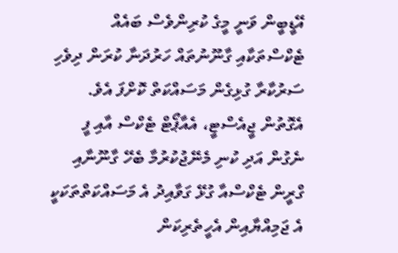އޭޑީބީން ވަނީ މީގެ ކުރިންވެސް ބައެއް ޓެކްސްތަކާއި ގާނޫނުތައް ހަރުދަނާ ކުރަން ދިވެހި ސަރުކާރާ ގުޅިގެން މަސައްކަތް ކޮށްފަ އެވެ. އެގޮތުން ޖީއެސްޓީ، އެއާޕޯޓް ޓެކްސް އާއި ފީ ނެގުން އަދި ކުނި މެނޭޖުކުރުމާ ބެހޭ ގާނޫނާއި ގްރީން ޓެކްސްއާ ގުޅޭ ގަވާއިދު އެ މަސައްކަތްތަކަކީ އެ ޖަމިއްޔާއިން އެހީތެރިކަން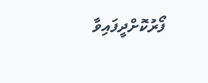ފޯރުކޮށްދީފައިވާ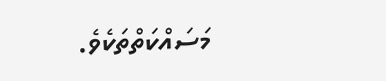މަސައްކަތްތަކެވެ.